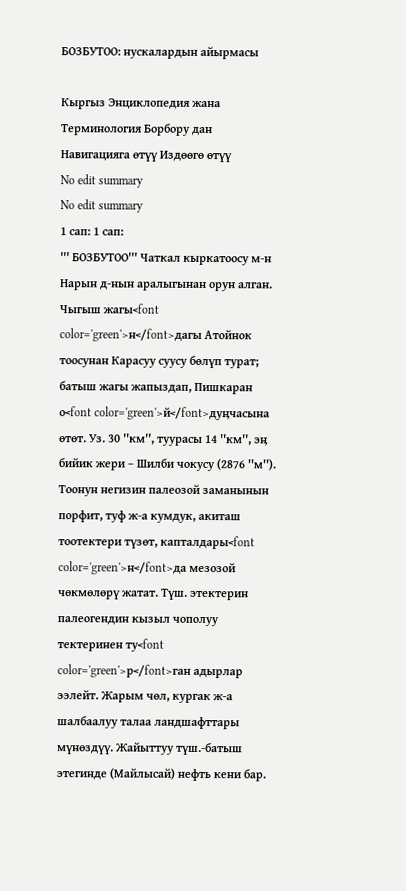БОЗБУТОО: нускалардын айырмасы

Кыргыз Энциклопедия жана Терминология Борбору дан
Навигацияга өтүү Издөөгө өтүү
No edit summary
No edit summary
1 сап: 1 сап:
''' БОЗБУТОО''' Чаткал кыркатоосу м-н Нарын д-нын аралыгынан орун алган. Чыгыш жагы<font color='green'>н</font>дагы Атойнок тоосунан Карасуу суусу бөлүп турат; батыш жагы жапыздап, Пишкаран о<font color='green'>й</font>дуӊчасына өтөт. Уз. 30 ''км'', туурасы 14 ''км'', эӊ бийик жери – Шилби чокусу (2876 ''м''). Тоонун негизин палеозой заманынын порфит, туф ж-а кумдук, акиташ тоотектери түзөт, капталдары<font color='green'>н</font>да мезозой чөкмөлөрү жатат. Түш. этектерин палеогендин кызыл чополуу тектеринен ту<font color='green'>р</font>ган адырлар ээлейт. Жарым чөл, кургак ж-а шалбаалуу талаа ландшафттары мүнөздүү. Жайыттуу түш.-батыш этегинде (Майлысай) нефть кени бар.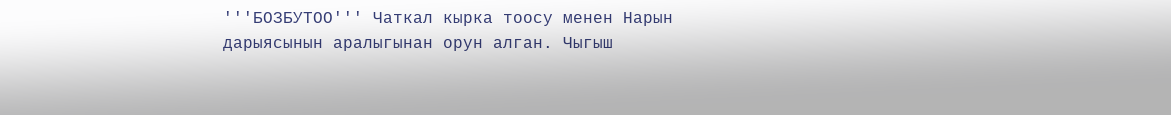'''БОЗБУТОО''' Чаткал кырка тоосу менен Нарын дарыясынын аралыгынан орун алган. Чыгыш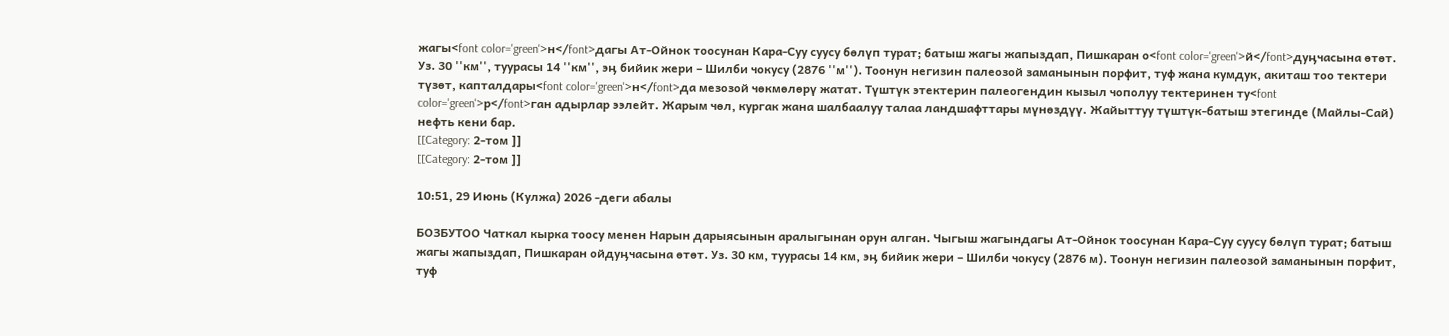жагы<font color='green'>н</font>дагы Ат-Ойнок тоосунан Кара-Суу суусу бөлүп турат; батыш жагы жапыздап, Пишкаран о<font color='green'>й</font>дуӊчасына өтөт. Уз. 30 ''км'', туурасы 14 ''км'', эӊ бийик жери – Шилби чокусу (2876 ''м''). Тоонун негизин палеозой заманынын порфит, туф жана кумдук, акиташ тоо тектери түзөт, капталдары<font color='green'>н</font>да мезозой чөкмөлөрү жатат. Түштүк этектерин палеогендин кызыл чополуу тектеринен ту<font color='green'>р</font>ган адырлар ээлейт. Жарым чөл, кургак жана шалбаалуу талаа ландшафттары мүнөздүү. Жайыттуу түштүк-батыш этегинде (Майлы-Сай) нефть кени бар.
[[Category: 2-том ]]
[[Category: 2-том ]]

10:51, 29 Июнь (Кулжа) 2026 -деги абалы

БОЗБУТОО Чаткал кырка тоосу менен Нарын дарыясынын аралыгынан орун алган. Чыгыш жагындагы Ат-Ойнок тоосунан Кара-Суу суусу бөлүп турат; батыш жагы жапыздап, Пишкаран ойдуӊчасына өтөт. Уз. 30 км, туурасы 14 км, эӊ бийик жери – Шилби чокусу (2876 м). Тоонун негизин палеозой заманынын порфит, туф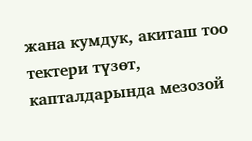жана кумдук, акиташ тоо тектери түзөт, капталдарында мезозой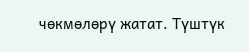чөкмөлөрү жатат. Түштүк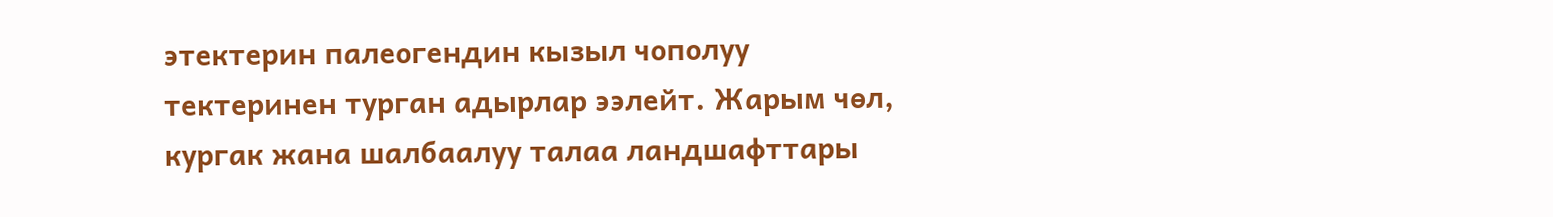этектерин палеогендин кызыл чополуу тектеринен турган адырлар ээлейт. Жарым чөл, кургак жана шалбаалуу талаа ландшафттары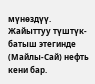мүнөздүү. Жайыттуу түштүк-батыш этегинде (Майлы-Сай) нефть кени бар.